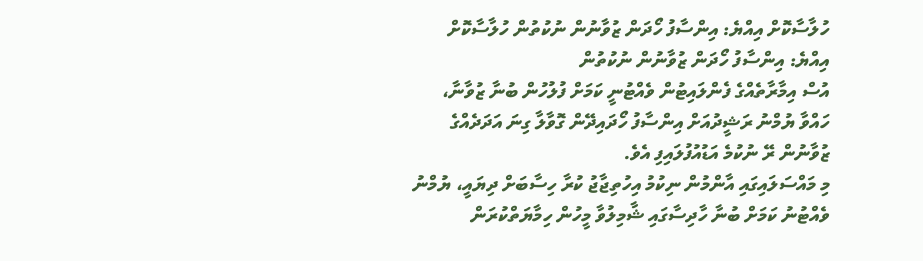ހުލާސާކޮށް އިއްޔެ: އިންސާފު ހޯދަން ޒުވާނުން ނުކުތުން ހުލާސާކޮށް އިއްޔެ: އިންސާފު ހޯދަން ޒުވާނުން ނުކުތުން
އުސް އިމާރާތެއްގެ ފެންލައިޓުން ވެއްޓުނީ ކަމަށް ފުލުހުން ބުނާ ޒުވާނާ، ހައްވާ ޔުމްނު ރަޝީދުއަށް އިންސާފު ހޯދައިދޭން ގޮވާލާ ގިނަ އަދަދެއްގެ ޒުވާނުން ރޭ ނުކުމެ އަޑުއުފުލައިފި އެވެ.
މި މައްސަލައިގައި އާންމުން ނިކުމު އިހުތިޖާޖު ކުރާ ހިސާބަށް ދިޔައީ، ޔުމްނު ވެއްޓުނު ކަމަށް ބުނާ ހާދިސާގައި ޝާމިލުވާ މީހުން ހިމާޔަތްކުރަން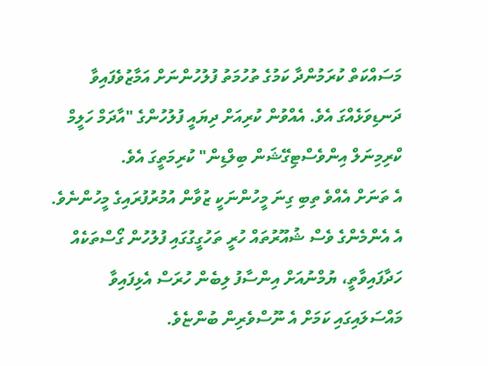މަސައްކަތް ކުރަމުންދާ ކަމުގެ ތުހުމަތު ފުލުހުންނަށް އަމާޒުވެފައިވާ ދަނޑިވަޅެއްގަ އެވެ. އެއްވުން ކުރިއަށް ދިޔައީ ފުލުހުންގެ "އާދަމް ހަލީމް ކްރިމިނަލް އިންވެސްޓިގޭޝަން ބިލްޑިން" ކުރިމަތީގަ އެވެ.
އެ ތަނަށް އެއްވެ ތިބި ގިނަ މީހުންނަކީ ޒުވާން އުމުރުފުރައިގެ މީހުންނެވެ. އެ އެންމެންގެ ވެސް ޝުއޫރުތައް ހުރީ ތަހުގީގުގައި ފުލުހުން ގޯސްތަކެއް ހަދާފައިވާތީ، ޔުމްނުއަށް އިންސާފު ލިބެން ހުރަސް އެޅިފައިވާ މައްސަލައިގައި ކަމަށް އެ ނޫސްވެރިން ބުންޏެވެ.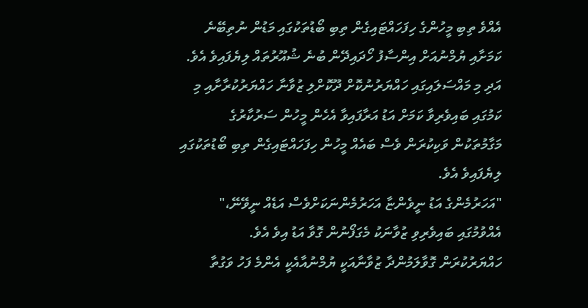އެއްވެ ތިބި މީހުންގެ ހިފަހައްޓައިގެން ތިބި ބޯޑުތަކުގައި މަޑުން ނުތިބޭނެ ކަމަށާއި ޔުމްނުއަށް އިންސާފު ހޯދައިދޭން ބުނެ ޝުއޫރުތައް ލިޔެފައިވެ އެވެ. އަދި މި މައްސަލައިގައި ހައްޔަރުނުކޮށް ދޫކޮށްލި ޒުވާނާ ހައްޔަރުކުރާށާއި މި ކަމުގައި ބައިވެރިވާ ކަމަށް އަޑު އަރާފައިވާ އެހެން މީހުން ސަރުކާރުގެ މަގާމުތަކުން ވަކިކުރަން ވެސް ބައެއް މީހުން ހިފަހައްޓައިގެން ތިބި ބޯޑުތަކުގައި ލިޔެފައިވެ އެވެ.
"އަހަރުމެންގެ އަޑު ނީވެންޏާ އަހަރުމެންނަކަށްވެސް އަޑެއް ނީވޭނޭ،" އެއްވުމުގައި ބައިވެރިވި ޒުވާނަކު މެގަފޯނުން ގޮވާ އަޑު އިވެ އެވެ.
ހައްޔަރުކުރަން ގޮވާލަމުންދާ ޒުވާނާއަކީ ޔުމްނުއާއެކީ އެންމެ ފަހު ވަގުތާ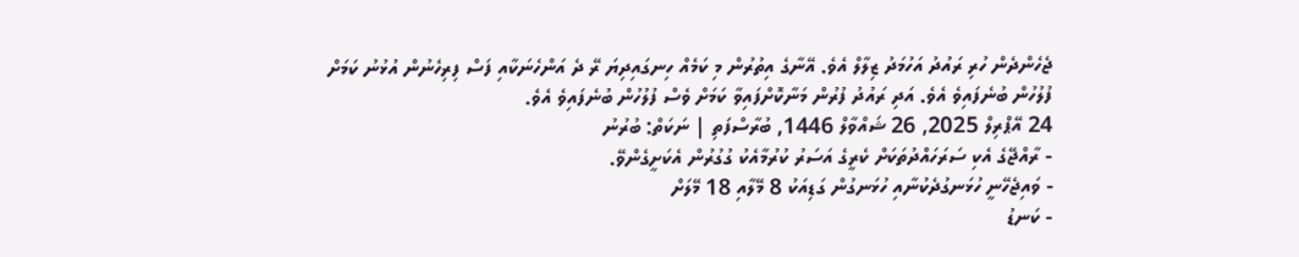ޖެހެންދެން ހުރި ރައުދު އަހުމަދު ޒިލާލް އެވެ. އޭނާގެ އިތުރުން މި ކަމެއް ހިނގައިދިޔަ ރޭ ދެ އަންހެނަކާއި ފަސް ފިރިހެނުން އުޅުނު ކަމަށް ފުލުހުން ބުނެފައިވެ އެވެ. އަދި ރައުދު ފުރުން މަނާކޮށްފައިވާ ކަމަށް ވެސް ފުލުހުން ބުނެފައިވެ އެވެ.
24 އޭޕްރިލް 2025, 26 ޝައްވާލް 1446, ބުރާސްފަތި | ނަކަތް: ބުރުނު
- ރާއްޖޭގެ އެކި ސަރަހައްދުތަކަށް ކެރީގެ އަސަރު ކުރުމާއެކު ގުގުރުން އެކަށީގެންވޭ.
- ވައިޖެހޭނީ ހުޅަނގުދެކުނާއި ހުޅަނގުން ގަޑިއަކު 8 މޭލާއި 18 މޭލަށް
- ކަނޑު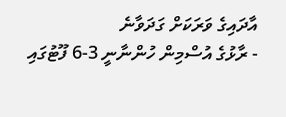އާދައިގެ ވަރަކަށް ގަދަވާނެ
- ރާޅުގެ އުސްމިން ހުންނާނީ 3-6 ފޫޓުގައި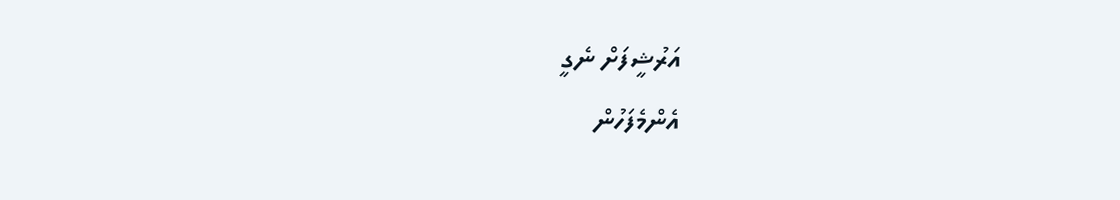އަރުޝީފަށް ނެގީ
އެންމެފަހުން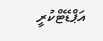އަޕްޑޭޓްކުރީ